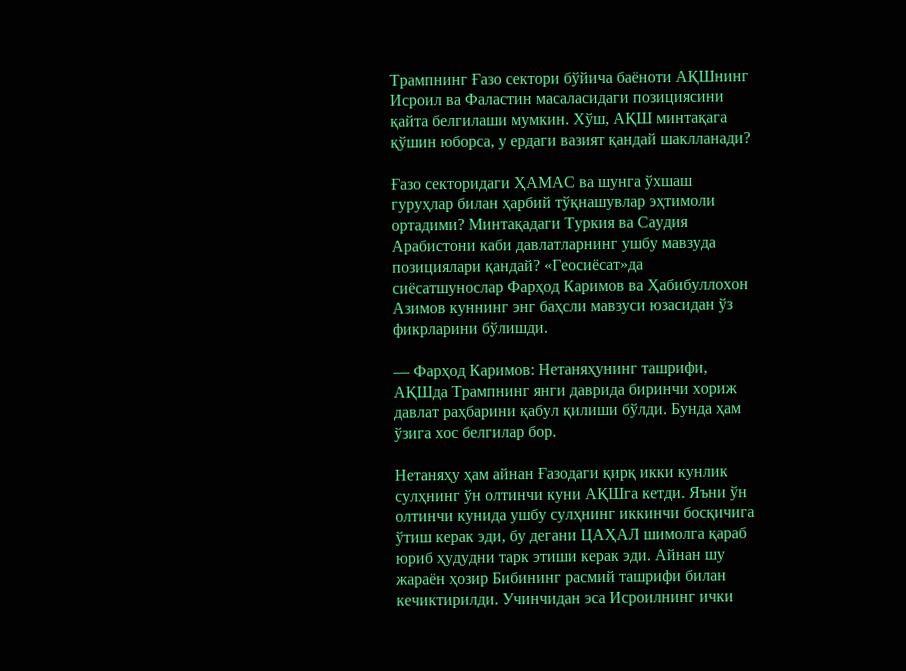Трампнинг Ғазо сектори бўйича баёноти АҚШнинг Исроил ва Фаластин масаласидаги позициясини қайта белгилаши мумкин. Хўш, АҚШ минтақага қўшин юборса, у ердаги вазият қандай шаклланади?

Ғазо секторидаги ҲАМАС ва шунга ўхшаш гуруҳлар билан ҳарбий тўқнашувлар эҳтимоли ортадими? Минтақадаги Туркия ва Саудия Арабистони каби давлатларнинг ушбу мавзуда позициялари қандай? «Геосиёсат»да сиёсатшунослар Фарҳод Каримов ва Ҳабибуллохон Азимов куннинг энг баҳсли мавзуси юзасидан ўз фикрларини бўлишди.

— Фарҳод Каримов: Нетаняҳунинг ташрифи, АҚШда Трампнинг янги даврида биринчи хориж давлат раҳбарини қабул қилиши бўлди. Бунда ҳам ўзига хос белгилар бор.

Нетаняҳу ҳам айнан Ғазодаги қирқ икки кунлик сулҳнинг ўн олтинчи куни АҚШга кетди. Яъни ўн олтинчи кунида ушбу сулҳнинг иккинчи босқичига ўтиш керак эди, бу дегани ЦАҲАЛ шимолга қараб юриб ҳудудни тарк этиши керак эди. Айнан шу жараён ҳозир Бибининг расмий ташрифи билан кечиктирилди. Учинчидан эса Исроилнинг ички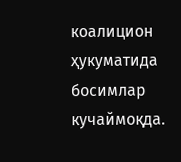коалицион ҳукуматида босимлар кучаймоқда.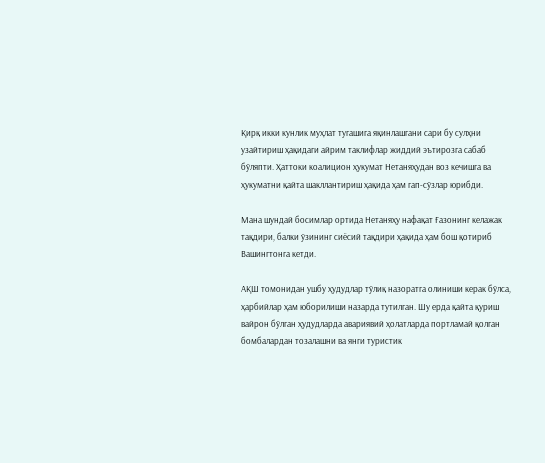Қирқ икки кунлик муҳлат тугашига яқинлашгани сари бу сулҳни узайтириш ҳақидаги айрим таклифлар жиддий эътирозга сабаб бўляпти. Ҳаттоки коалицион ҳукумат Нетаняҳудан воз кечишга ва ҳукуматни қайта шакллантириш ҳақида ҳам гап-сўзлар юрибди.

Мана шундай босимлар ортида Нетаняҳу нафақат Ғазонинг келажак тақдири, балки ўзининг сиёсий тақдири ҳақида ҳам бош қотириб Вашингтонга кетди.

АҚШ томонидан ушбу ҳудудлар тўлиқ назоратга олиниши керак бўлса, ҳарбийлар ҳам юборилиши назарда тутилган. Шу ерда қайта қуриш вайрон бўлган ҳудудларда авариявий ҳолатларда портламай қолган бомбалардан тозалашни ва янги туристик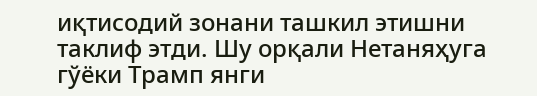иқтисодий зонани ташкил этишни таклиф этди. Шу орқали Нетаняҳуга гўёки Трамп янги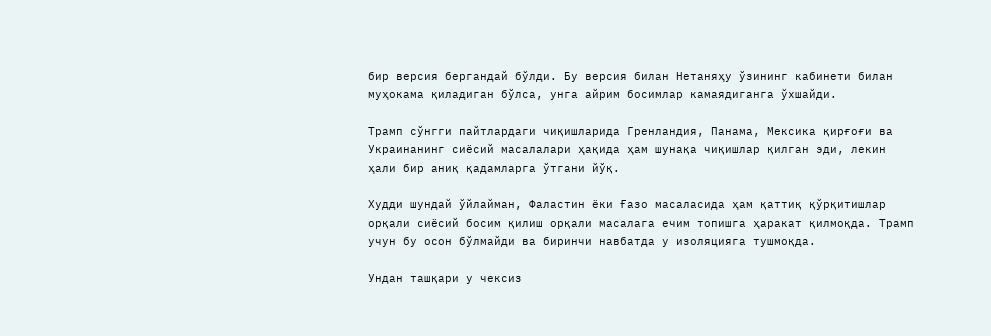бир версия бергандай бўлди. Бу версия билан Нетаняҳу ўзининг кабинети билан муҳокама қиладиган бўлса, унга айрим босимлар камаядиганга ўхшайди.

Трамп сўнгги пайтлардаги чиқишларида Гренландия, Панама, Мексика қирғоғи ва Украинанинг сиёсий масалалари ҳақида ҳам шунақа чиқишлар қилган эди, лекин ҳали бир аниқ қадамларга ўтгани йўқ.

Худди шундай ўйлайман, Фаластин ёки Ғазо масаласида ҳам қаттиқ қўрқитишлар орқали сиёсий босим қилиш орқали масалага ечим топишга ҳаракат қилмоқда. Трамп учун бу осон бўлмайди ва биринчи навбатда у изоляцияга тушмоқда.

Ундан ташқари у чексиз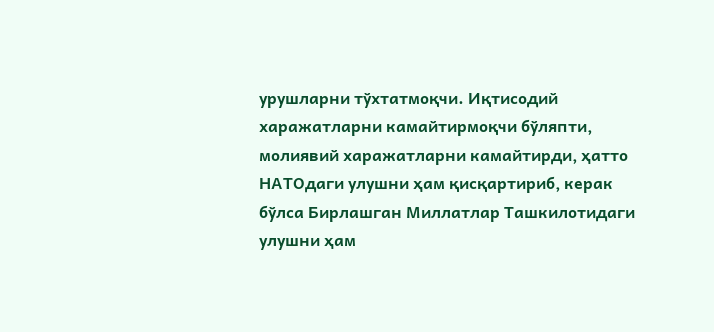урушларни тўхтатмоқчи. Иқтисодий харажатларни камайтирмоқчи бўляпти, молиявий харажатларни камайтирди, ҳатто НАТОдаги улушни ҳам қисқартириб, керак бўлса Бирлашган Миллатлар Ташкилотидаги улушни ҳам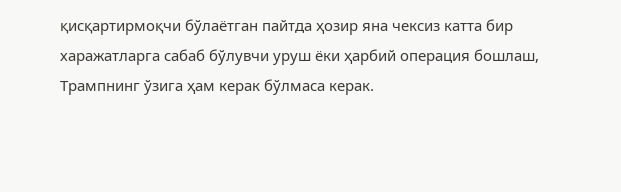қисқартирмоқчи бўлаётган пайтда ҳозир яна чексиз катта бир харажатларга сабаб бўлувчи уруш ёки ҳарбий операция бошлаш, Трампнинг ўзига ҳам керак бўлмаса керак.